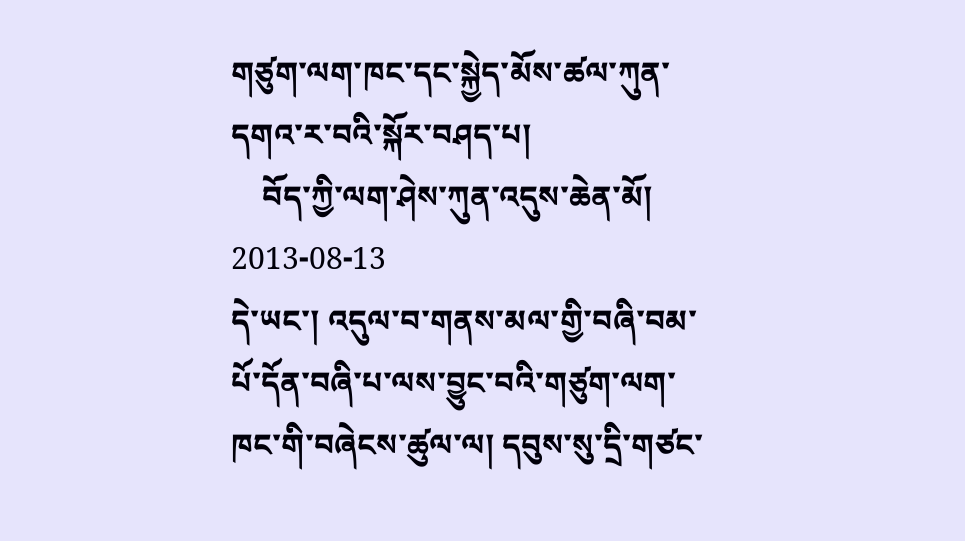གཙུག་ལག་ཁང་དང་སྐྱེད་མོས་ཚལ་ཀུན་དགའ་ར་བའི་སྐོར་བཤད་པ།
    བོད་ཀྱི་ལག་ཤེས་ཀུན་འདུས་ཆེན་མོ།    2013-08-13
དེ་ཡང་། འདུལ་བ་གནས་མལ་གྱི་བཞི་བམ་པོ་དོན་བཞི་པ་ལས་བྱུང་བའི་གཙུག་ལག་ཁང་གི་བཞེངས་ཚུལ་ལ། དབུས་སུ་དྲི་གཙང་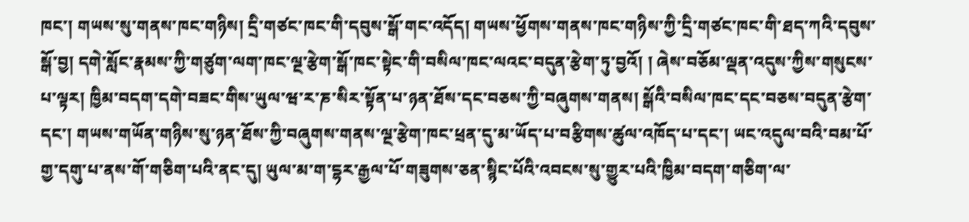ཁང་། གཡས་སུ་གནས་ཁང་གཉིས། དྲི་གཙང་ཁང་གི་དབུས་སྒོ་གང་འདོད། གཡས་ཕྱོགས་གནས་ཁང་གཉིས་ཀྱི་དྲི་གཙང་ཁང་གི་ཐད་ཀའི་དབུས་སྒོ་བྱ། དགེ་སློང་རྣམས་ཀྱི་གཙུག་ལག་ཁང་ལྔ་རྩེག་སྒོ་ཁང་སྟེང་གི་བསིལ་ཁང་ལའང་བདུན་རྩེག་ཏུ་བྱའོ། ། ཞེས་བཅོམ་ལྡན་འདུས་ཀྱིས་གསུངས་པ་ལྟར། ཁྱིམ་བདག་དགེ་བཟང་གིས་ཡུལ་ཝ་ར་ཎ་སིར་སྟོན་པ་ཉན་ཐོས་དང་བཅས་ཀྱི་བཞུགས་གནས། སྒོའི་བསིལ་ཁང་དང་བཅས་བདུན་རྩེག་དང་། གཡས་གཡོན་གཉིས་སུ་ཉན་ཐོས་ཀྱི་བཞུགས་གནས་ལྔ་རྩེག་ཁང་ཕྲན་དུ་མ་ཡོད་པ་བརྩིགས་ཚུལ་འཁོད་པ་དང་། ཡང་འདུལ་བའི་བམ་པོ་གྱ་དགུ་པ་ནས་གོ་གཅིག་པའི་ནང་དུ། ཡུལ་མ་ག་དྷར་རྒྱལ་པོ་གཟུགས་ཅན་སྙིང་པོའི་འབངས་སུ་གྱུར་པའི་ཁྱིམ་བདག་གཅིག་ལ་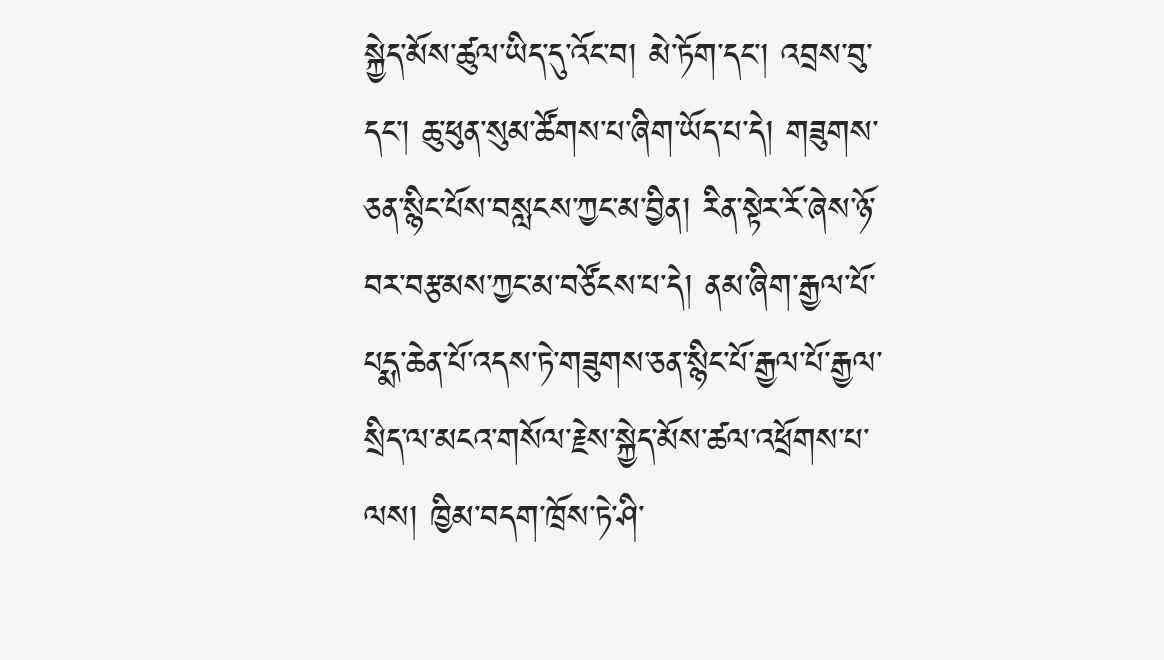སྐྱེད་མོས་ཚུལ་ཡིད་དུ་འོང་བ། མེ་ཏོག་དང་། འབྲས་བུ་དང་། ཆུ་ཕུན་སུམ་ཚོགས་པ་ཞིག་ཡོད་པ་དེ། གཟུགས་ཅན་སྙིང་པོས་བསླངས་ཀྱང་མ་བྱིན། རིན་སྟེར་རོ་ཞེས་ཉོ་བར་བརྩམས་ཀྱང་མ་བཙོངས་པ་དེ། ནམ་ཞིག་རྒྱལ་པོ་པདྨ་ཆེན་པོ་འདས་ཏེ་གཟུགས་ཅན་སྙིང་པོ་རྒྱལ་པོ་རྒྱལ་སྲིད་ལ་མངའ་གསོལ་རྗེས་སྐྱེད་མོས་ཚལ་འཕྲོགས་པ་ལས། ཁྱིམ་བདག་ཁྲོས་ཏེ་ཤི་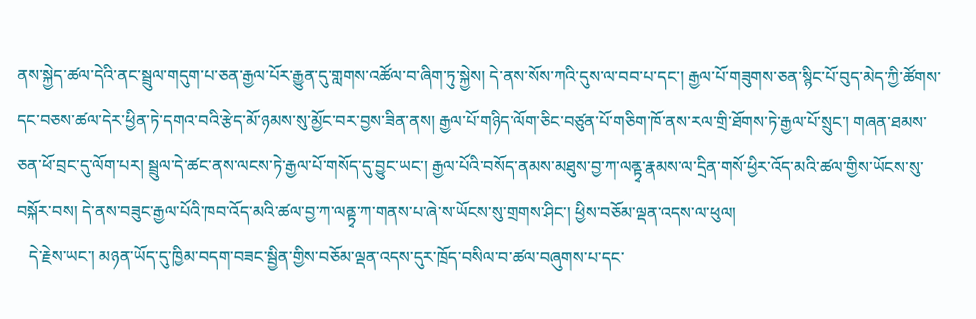ནས་སྐྱེད་ཚལ་དེའི་ནང་སྦྲུལ་གདུག་པ་ཅན་རྒྱལ་པོར་རྒྱུན་དུ་གླགས་འཚོལ་བ་ཞིག་ཏུ་སྐྱེས། དེ་ནས་སོས་ཀའི་དུས་ལ་བབ་པ་དང་། རྒྱལ་པོ་གཟུགས་ཅན་སྙིང་པོ་བུད་མེད་ཀྱི་ཚོགས་དང་བཅས་ཚལ་དེར་ཕྱིན་ཏེ་དགའ་བའི་རྩེད་མོ་ཉམས་སུ་མྱོང་བར་བྱས་ཟིན་ནས། རྒྱལ་པོ་གཉིད་ལོག་ཅིང་བཙུན་པོ་གཅིག་ཁོ་ནས་རལ་གྲི་ཐོགས་ཏེ་རྒྱལ་པོ་སྲུང་། གཞན་ཐམས་ཅན་ཕོ་བྲང་དུ་ལོག་པར། སྦྲུལ་དེ་ཚང་ནས་ལངས་ཏེ་རྒྱལ་པོ་གསོད་དུ་བྱུང་ཡང་། རྒྱལ་པོའི་བསོད་ནམས་མཐུས་བྱ་ཀ་ལནྟྭ་རྣམས་ལ་དྲིན་གསོ་ཕྱིར་འོད་མའི་ཚལ་གྱིས་ཡོངས་སུ་བསྐོར་བས། དེ་ནས་བཟུང་རྒྱལ་པོའི་ཁབ་འོད་མའི་ཚལ་བྱ་ཀ་ལནྟྭ་ཀ་གནས་པ་ཞེ་ས་ཡོངས་སུ་གྲགས་ཤིང་། ཕྱིས་བཅོམ་ལྡན་འདས་ལ་ཕུལ།
   དེ་རྗེས་ཡང་། མཉན་ཡོད་དུ་ཁྱིམ་བདག་བཟང་སྦྱིན་གྱིས་བཅོམ་ལྡན་འདས་དུར་ཁྲོད་བསིལ་བ་ཚལ་བཞུགས་པ་དང་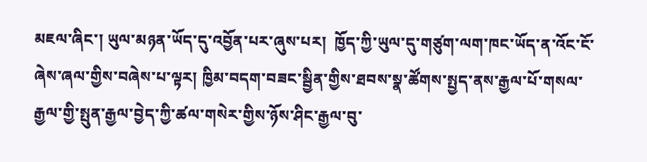མཇལ་ཞིང་། ཡུལ་མཉན་ཡོད་དུ་འབྱོན་པར་ཞུས་པར།  ཁྱོད་ཀྱི་ཡུལ་དུ་གཙུག་ལག་ཁང་ཡོད་ན་འོང་ངོ་ཞེས་ཞལ་གྱིས་བཞེས་པ་ལྟར། ཁྱིམ་བདག་བཟང་སྦྱིན་གྱིས་ཐབས་སྣ་ཚོགས་སྤྱད་ནས་རྒྱལ་པོ་གསལ་རྒྱལ་གྱི་སྤུན་རྒྱལ་བྱེད་ཀྱི་ཚལ་གསེར་གྱིས་ཉོས་ཤིང་རྒྱལ་བུ་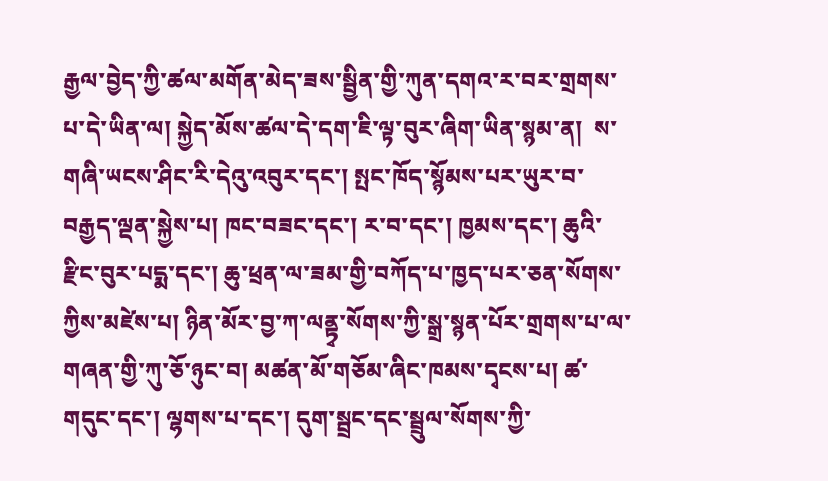རྒྱལ་བྱེད་ཀྱི་ཚལ་མགོན་མེད་ཟས་སྦྱིན་གྱི་ཀུན་དགའ་ར་བར་གྲགས་པ་དེ་ཡིན་ལ། སྐྱེད་མོས་ཚལ་དེ་དག་ཇི་ལྟ་བུར་ཞིག་ཡིན་སྙམ་ན།  ས་གཞི་ཡངས་ཤིང་རི་དེའུ་འབུར་དང་། སྤང་ཁོད་སྙོམས་པར་ཡུར་བ་བརྒྱད་ལྡན་སྐྱེས་པ། ཁང་བཟང་དང་། ར་བ་དང་། ཁྱམས་དང་། ཆུའི་རྫིང་བུར་པདྨ་དང་། ཆུ་ཕྲན་ལ་ཟམ་གྱི་བཀོད་པ་ཁྱད་པར་ཅན་སོགས་ཀྱིས་མཛེས་པ། ཉིན་མོར་བྱ་ཀ་ལནྟྭ་སོགས་ཀྱི་སྒྲ་སྙན་པོར་གྲགས་པ་ལ་གཞན་གྱི་ཀུ་ཅོ་ཉུང་བ། མཚན་མོ་གཅོམ་ཞིང་ཁམས་དྭངས་པ། ཚ་གདུང་དང་། ལྷགས་པ་དང་། དུག་སྦྲང་དང་སྦྲུལ་སོགས་ཀྱི་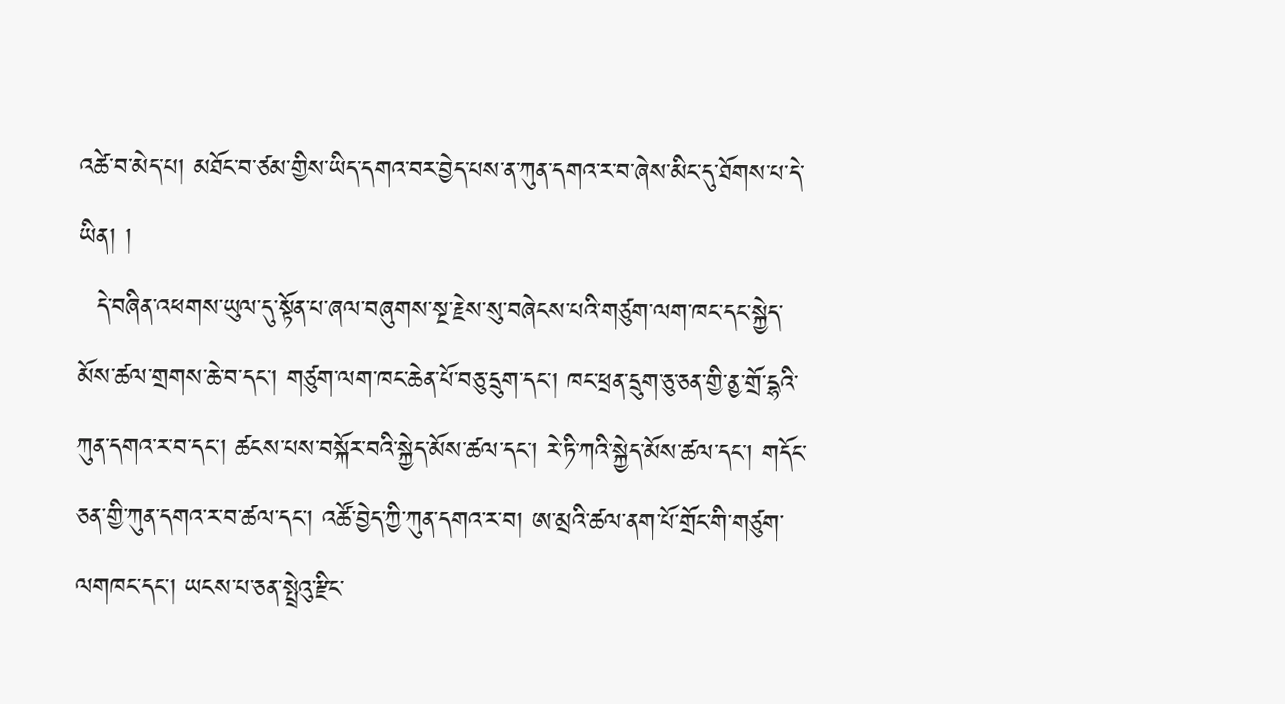འཚེ་བ་མེད་པ། མཐོང་བ་ཙམ་གྱིས་ཡིད་དགའ་བར་བྱེད་པས་ན་ཀུན་དགའ་ར་བ་ཞེས་མིང་དུ་ཐོགས་པ་དེ་ཡིན། །
  དེ་བཞིན་འཕགས་ཡུལ་དུ་སྟོན་པ་ཞལ་བཞུགས་སྔ་རྗེས་སུ་བཞེངས་པའི་གཙུག་ལག་ཁང་དང་སྐྱེད་མོས་ཚལ་གྲགས་ཆེ་བ་དང་། གཙུག་ལག་ཁང་ཆེན་པོ་བཅུ་དྲུག་དང་། ཁང་ཕྲན་དྲུག་ཅུ་ཅན་གྱི་ནྱ་གྲོ་དྷའི་ཀུན་དགའ་ར་བ་དང་། ཚངས་པས་བསྐོར་བའི་སྐྱེད་མོས་ཚལ་དང་། རེ་ཏི་ཀའི་སྐྱེད་མོས་ཚལ་དང་། གདོང་ཅན་གྱི་ཀུན་དགའ་ར་བ་ཚལ་དང་། འཚོ་བྱེད་ཀྱི་ཀུན་དགའ་ར་བ། ཨ་མྲའི་ཚལ་ནག་པོ་གྲོང་གི་གཙུག་ལགཁང་དང་། ཡངས་པ་ཅན་སྤྲེའུ་རྫིང་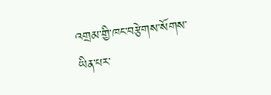འགྲམ་གྱི་ཁང་བརྩེགས་སོགས་ཡིན་པར་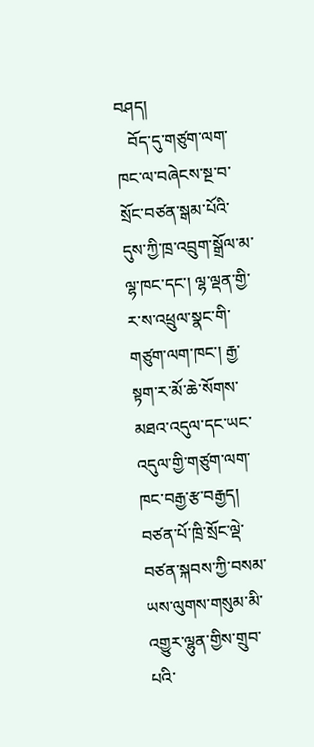བཤད།
   བོད་དུ་གཙུག་ལག་ཁང་ལ་བཞེངས་སྔ་བ་སྲོང་བཙན་སྒམ་པོའི་དུས་ཀྱི་ཁྲ་འབྲུག་སྒྲོལ་མ་ལྷ་ཁང་དང་། ལྷ་ལྡན་གྱི་ར་ས་འཕྲུལ་སྣང་གི་གཙུག་ལག་ཁང་། རྒྱ་སྟག་ར་མོ་ཆེ་སོགས་མཐའ་འདུལ་དང་ཡང་འདུལ་གྱི་གཙུག་ལག་ཁང་བརྒྱ་རྩ་བརྒྱད། བཙན་པོ་ཁྲི་སྲོང་ལྡེ་བཙན་སྐབས་ཀྱི་བསམ་ཡས་ལུགས་གསུམ་མི་འགྱུར་ལྷུན་གྱིས་གྲུབ་པའི་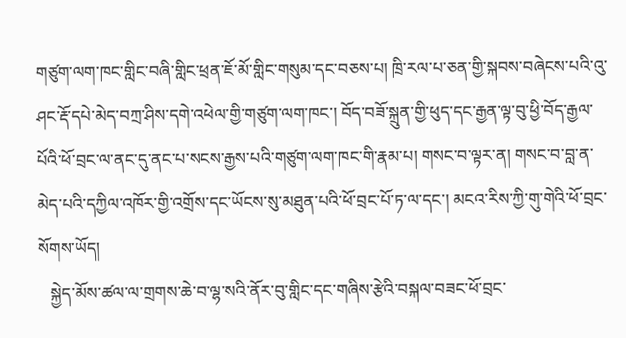གཙུག་ལག་ཁང་གླིང་བཞི་གླིང་ཕྲན་ཇོ་མོ་གླིང་གསུམ་དང་བཅས་པ། ཁྲི་རལ་པ་ཅན་གྱི་སྐབས་བཞེངས་པའི་འུ་ཤང་རྡོ་དཔེ་མེད་བཀྲ་ཤིས་དགེ་འཕེལ་གྱི་གཙུག་ལག་ཁང་། བོད་བཟོ་སྐྲུན་གྱི་ཕུད་དང་རྒྱན་ལྟ་བུ་ཕྱི་བོད་རྒྱལ་པོའི་ཕོ་བྲང་ལ་ནང་དུ་ནང་པ་སངས་རྒྱས་པའི་གཙུག་ལག་ཁང་གི་རྣམ་པ། གསང་བ་ལྟར་ན། གསང་བ་བླ་ན་མེད་པའི་དཀྱིལ་འཁོར་གྱི་འགྲོས་དང་ཡོངས་སུ་མཐུན་པའི་ཕོ་བྲང་པོ་ཏ་ལ་དང་། མངའ་རིས་ཀྱི་གུ་གེའི་ཕོ་བྲང་སོགས་ཡོད།
   སྐྱེད་མོས་ཚལ་ལ་གྲགས་ཆེ་བ་ལྷ་སའི་ནོར་བུ་གླིང་དང་གཞིས་རྩེའི་བསྐལ་བཟང་ཕོ་བྲང་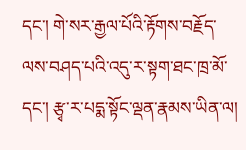དང་། གེ་སར་རྒྱལ་པོའི་རྟོགས་བརྗོད་ལས་བཤད་པའི་འདུ་ར་སྟག་ཐང་ཁྲ་མོ་དང་། རྩྭ་ར་པདྨ་སྟོང་ལྡན་རྣམས་ཡིན་ལ།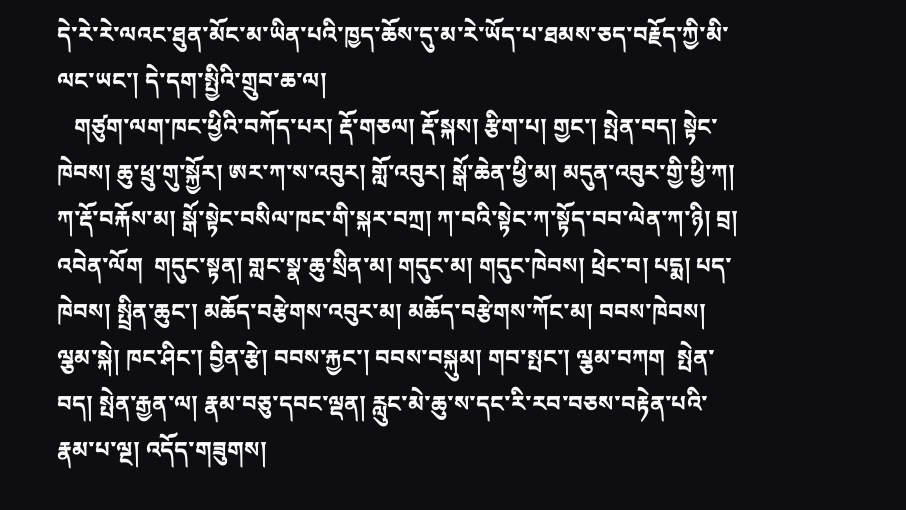དེ་རེ་རེ་ལའང་ཐུན་མོང་མ་ཡིན་པའི་ཁྱད་ཆོས་དུ་མ་རེ་ཡོད་པ་ཐམས་ཅད་བརྗོད་ཀྱི་མི་ལང་ཡང་། དེ་དག་སྤྱིའི་གྲུབ་ཆ་ལ།
   གཙུག་ལག་ཁང་ཕྱིའི་བཀོད་པར། རྡོ་གཅལ། རྡོ་སྐས། རྩིག་པ། གྱང་། སྤེན་བད། སྟེང་ཁེབས། ཆུ་ཕྲུ་གུ་སྐྱོར། ཨར་ཀ་ས་འབུར། གློ་འབུར། སྒོ་ཆེན་ཕྱི་མ། མདུན་འབུར་གྱི་ཕྱི་ཀ། ཀ་རྡོ་བརྐོས་མ། སྒོ་སྟེང་བསིལ་ཁང་གི་སྐར་བཀྲ། ཀ་བའི་སྟེང་ཀ་སྟོད་བབ་ལེན་ཀ་ཉི། བྲ། འབེན་ལོག  གདུང་སྟན། གླང་སྣ་ཆུ་སྲིན་མ། གདུང་མ། གདུང་ཁེབས། ཕྲེང་བ། པདྨ། པད་ཁེབས། སྤྲིན་ཆུང་། མཆོད་བརྩེགས་འབུར་མ། མཆོད་བརྩེགས་ཀོང་མ། བབས་ཁེབས། ལྕམ་སྐེ། ཁང་ཤིང་། བྱིན་རྩེ། བབས་རྐྱང་། བབས་བསྐུམ། གབ་སྤང་། ལྕམ་བཀག  སྤེན་བད། སྤེན་རྒྱན་ལ། རྣམ་བཅུ་དབང་ལྡན། རླུང་མེ་ཆུ་ས་དང་རི་རབ་བཅས་བརྟེན་པའི་རྣམ་པ་ལྔ། འདོད་གཟུགས།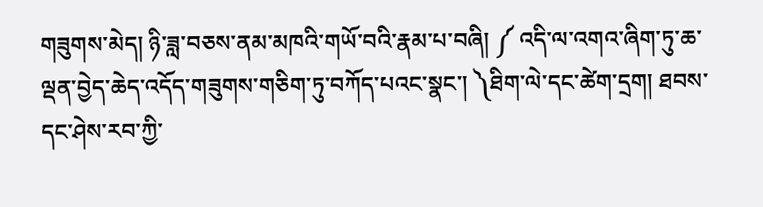གཟུགས་མེད། ཉི་ཟླ་བཅས་ནམ་མཁའི་གཡོ་བའི་རྣམ་པ་བཞི། ༼ འདི་ལ་འགའ་ཞིག་ཏུ་ཆ་ལྡན་བྱེད་ཆེད་འདོད་གཟུགས་གཅིག་ཏུ་བཀོད་པའང་སྣང་། ༽ཐིག་ལེ་དང་ཚེག་དྲག། ཐབས་དང་ཤེས་རབ་ཀྱི་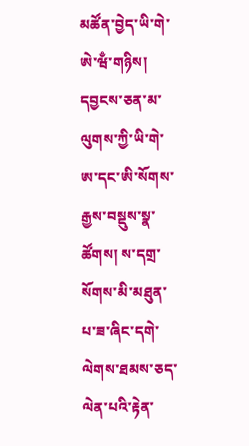མཚོན་བྱེད་ཡི་གེ་ཨེ་ཝྃ་གཉིས། དབྱངས་ཅན་མ་ལུགས་ཀྱི་ཡི་གེ་ཨ་དང་ཨི་སོགས་རྒྱས་བསྡུས་སྣ་ཚོགས། ས་དགྲ་སོགས་མི་མཐུན་པ་ཟ་ཞིང་དགེ་ལེགས་ཐམས་ཅད་ལེན་པའི་རྟེན་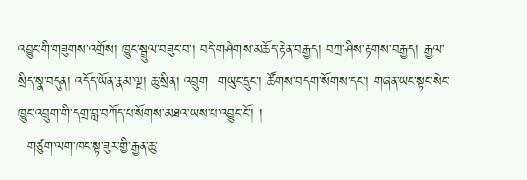འབྱུང་གི་གཟུགས་འགྲོས། ཁྱུང་སྦྲུལ་བཟུང་བ་། བདེ་གཤེགས་མཆོད་རྟེན་བརྒྱད། བཀྲ་ཤིས་རྟགས་བརྒྱད། རྒྱལ་སྲིད་སྣ་བདུན། འདོད་ཡོན་རྣམ་ལྔ། ཆུ་སྲིན། འབྲུག  གཡུང་དྲུང་། ཚོགས་བདག་སོགས་དང་། གཞན་ཡང་སྟང་སེང་ཁྱུང་འབྲུག་གི་དགྲ་བླ་བཀོད་པ་སོགས་མཐའ་ཡས་པ་འབྱུང་ངོ་། །
  གཙུག་ལག་ཁང་སྟ་ཟུར་གྱི་རྒྱན་ཆུ་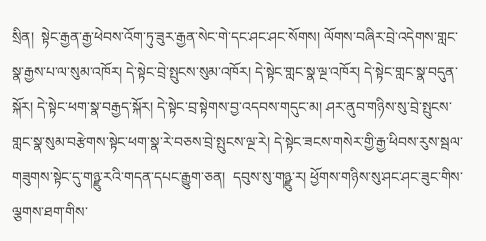སྲིན།  སྟེང་རྒྱན་རྒྱ་ཕེབས་འོག་ཏུ་ཟུར་རྒྱན་སེང་གེ་དང་ཤང་ཤང་སོགས། ལོགས་བཞིར་བྲེ་འདེགས་གླང་སྣ་རྒྱས་པ་ལ་སུམ་འཁོར། དེ་སྟེང་བྲེ་སྤུངས་སུམ་འཁོར། དེ་སྟེང་གླང་སྣ་ལྔ་འཁོར། དེ་སྟེང་གླང་སྣ་བདུན་སྐོར། དེ་སྟེང་ཕག་སྣ་བརྒྱད་སྐོར། དེ་སྟེང་བྲ་སྟེགས་བྱ་འདབས་གདུང་མ། ཤར་ནུབ་གཉིས་སུ་བྲེ་སྤུངས་གླང་སྣ་སུམ་བརྩེགས་སྟེང་ཕག་སྣ་རེ་བཅས་བྲེ་སྤུངས་ལྔ་རེ། དེ་སྟེང་ཟངས་གསེར་གྱི་རྒྱ་ཕིབས་རུས་སྦལ་གཟུགས་སྟེང་དུ་གཉྫུ་རའི་གདན་དཔང་རྒྱུག་ཅན།  དབུས་སུ་གཉྫུ་ར། ཕྱོགས་གཉིས་སུ་ཤང་ཤང་ཟུང་གིས་ལྕགས་ཐག་གིས་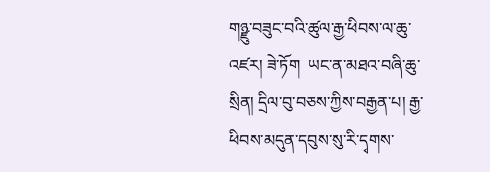གཉྫུ་བཟུང་བའི་ཚུལ་རྒྱ་ཕིབས་ལ་ཆུ་འཛར། ཟེ་ཏོག  ཡང་ན་མཐའ་བཞི་ཆུ་སྲིན། དྲིལ་བུ་བཅས་ཀྱིས་བརྒྱན་པ། རྒྱ་ཕིབས་མདུན་དབུས་སུ་རི་དྭགས་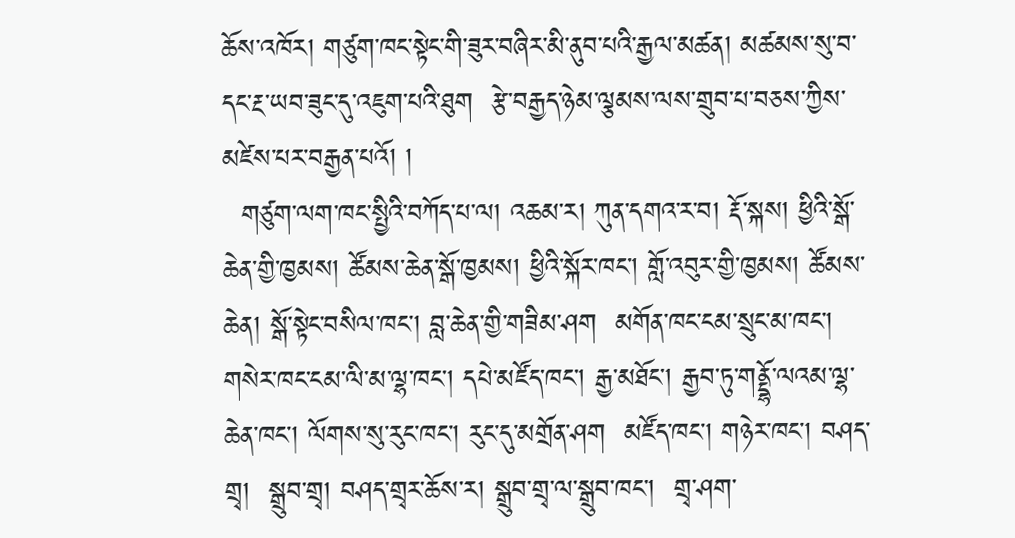ཆོས་འཁོར། གཙུག་ཁང་སྟེང་གི་ཟུར་བཞིར་མི་ནུབ་པའི་རྒྱལ་མཚན། མཚམས་སུ་བ་དང་རྔ་ཡབ་ཟུང་དུ་འཇུག་པའི་ཐུག  རྩེ་བརྒྱད་ཉེམ་ལྕམས་ལས་གྲུབ་པ་བཅས་ཀྱིས་མཛེས་པར་བརྒྱན་པའོ། །
  གཙུག་ལག་ཁང་སྤྱིའི་བཀོད་པ་ལ། འཆམ་ར། ཀུན་དགའ་ར་བ། རྡོ་སྐས། ཕྱིའི་སྒོ་ཆེན་གྱི་ཁྱམས། ཚོམས་ཆེན་སྒོ་ཁྱམས། ཕྱིའི་སྐོར་ཁང་། གློ་འབུར་གྱི་ཁྱམས། ཚོམས་ཆེན། སྒོ་སྟེང་བསིལ་ཁང་། བླ་ཆེན་གྱི་གཟིམ་ཤག  མགོན་ཁང་ངམ་སྲུང་མ་ཁང་། གསེར་ཁང་ངམ་ལི་མ་ལྷ་ཁང་། དཔེ་མཛོད་ཁང་། རྒྱ་མཐོང་། རྒྱབ་ཏུ་གནྡྷོ་ལའམ་ལྷ་ཆེན་ཁང་། ལོགས་སུ་རུང་ཁང་། རུང་དུ་མགྲོན་ཤག  མཛོད་ཁང་། གཉེར་ཁང་། བཤད་གྲྭ།  སྒྲུབ་གྲྭ། བཤད་གྲྭར་ཆོས་ར། སྒྲུབ་གྲྭ་ལ་སྒྲུབ་ཁང་།  གྲྭ་ཤག་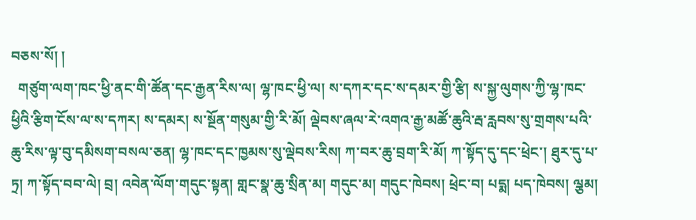བཅས་སོ། །
  གཙུག་ལག་ཁང་ཕྱི་ནང་གི་ཚོན་དང་རྒྱན་རིས་ལ། ལྷ་ཁང་ཕྱི་ལ། ས་དཀར་དང་ས་དམར་གྱི་རྩི། ས་སྐྱ་ལུགས་ཀྱི་ལྷ་ཁང་ཕྱིའི་རྩིག་ངོས་ལ་ས་དཀར། ས་དམར། ས་སྔོན་གསུམ་གྱི་རི་མོ། ལྡེབས་ཞལ་རེ་འགའ་རྒྱ་མཚོ་ཆུའི་རྦ་རླབས་སུ་གྲགས་པའི་ཆུ་རིས་ལྟ་བུ་དམིསག་བསལ་ཅན། ལྷ་ཁང་དང་ཁྱམས་སུ་ལྡེབས་རིས། ཀ་བར་ཆུ་བྲག་རི་མོ། ཀ་སྟོད་དུ་དང་ཕྲེང་། ཐུར་དུ་པ་ཏྲ། ཀ་སྟོད་བབ་ལེ། བྲ། འབེན་ལོག་གདུང་སྟན། གླང་སྣ་ཆུ་སྲིན་མ། གདུང་མ། གདུང་ཁེབས། ཕྲེང་བ། པདྨ། པད་ཁེབས། ལྕམ།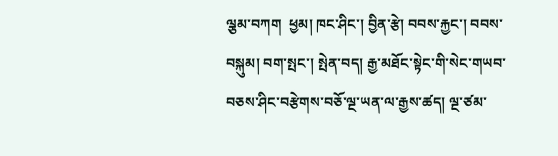ལྕམ་བཀག  ཕྱམ། ཁང་ཤིང་། བྱིན་རྩེ། བབས་རྐྱང་། བབས་བསྐུམ། བག་སྤང་། སྤེན་བད། རྒྱ་མཐོང་སྟེང་གི་སེང་གཡབ་བཅས་ཤིང་བརྩེགས་བཅོ་ལྔ་ཡན་ལ་རྒྱས་ཚད། ལྔ་ཙམ་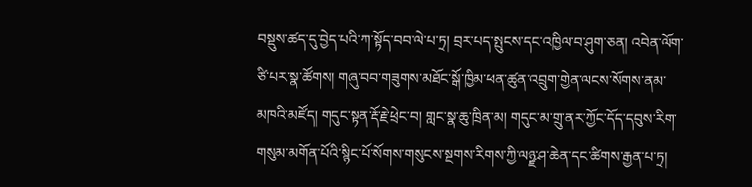བསྡུས་ཚད་དུ་བྱེད་པའི་ཀ་སྟོད་བབ་ལེ་པ་ཏྲ། བྲར་པད་སྤུངས་དང་འཁྱིལ་བ་ཤུག་ཅན། འབེན་ལོག་ཙི་པར་སྣ་ཚོགས། གཞུ་བབ་གཟུགས་མཐོང་སྒོ་ཁྱིམ་ཕན་ཚུན་འབྲུག་གྱེན་ལངས་སོགས་ནམ་མཁའི་མཛོད། གདུང་སྟན་རྡོ་རྗེ་ཕྲེང་བ། གླང་སྣ་ཆུ་ཁྲིན་མ། གདུང་མ་གྲུ་ནར་ཀྱོང་དོད་དབུས་རིག་གསུམ་མགོན་པོའི་སྙིང་པོ་སོགས་གསུངས་སྔགས་རིགས་ཀྱི་ལཉྫ་ཤ་ཆེན་དང་ཚིགས་རྒྱན་པ་ཏྲ།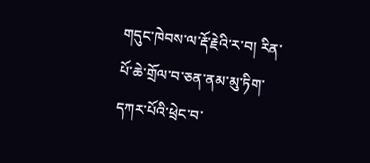གདུང་ཁེབས་ལ་རྡོ་རྗེའི་ར་བ། རིན་པོ་ཆེ་གྲོལ་བ་ཅན་ནམ་མུ་ཏིག་དཀར་པོའི་ཕྲེང་བ་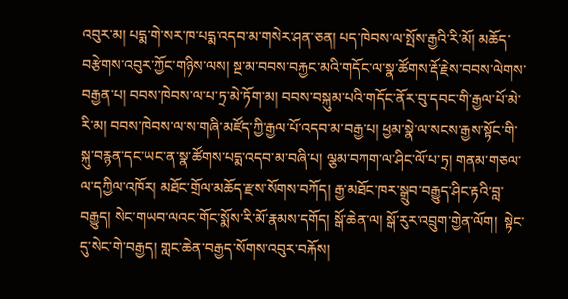འབུར་མ། པདྨ་གེ་སར་ཁ་པདྨ་འདབ་མ་གསེར་ཤན་ཅན། པད་ཁེབས་ལ་སྤོས་རྒྱའི་རི་མོ། མཆོད་བརྩེགས་འབུར་ཀྱོང་གཉིས་ལས། སྔ་མ་བབས་བརྐྱང་མའི་གདོང་ལ་སྣ་ཚོགས་རྡོ་རྗེས་བབས་ལེགས་བརྒྱན་པ། བབས་ཁེབས་ལ་པ་ཏྲ་མེ་ཏོག་མ། བབས་བསྐུམ་པའི་གདོང་ནོར་བུ་དབང་གི་རྒྱལ་པོ་མེ་རི་མ། བབས་ཁེབས་ལ་ས་གཞི་མཛོད་ཀྱི་རྒྱལ་པོ་འདབ་མ་བརྒྱ་པ། ཕྱམ་སྣེ་ལ་སངས་རྒྱས་སྟོང་གི་སྐུ་བརྙན་དང་ཡང་ན་སྣ་ཚོགས་པདྨ་འདབ་མ་བཞི་པ། ལྕམ་བཀག་ལ་ཤིང་ལོ་པ་ཏྲ། གནམ་གཅལ་ལ་དཀྱིལ་འཁོར། མཐོང་གྲོལ་མཆོད་རྫས་སོགས་བཀོད། རྒྱ་མཐོང་ཁར་སྒྲུབ་བརྒྱུད་ཤིང་རྟའི་བླ་བརྒྱུད། སེང་གཡབ་ལའང་གོང་སྨོས་རི་མོ་རྣམས་དགོད། སྒོ་ཆེན་ལ། སྒོ་རུར་འབྲུག་གྱེན་ལོག།  སྟེང་དུ་སེང་གེ་བརྒྱད། གླང་ཆེན་བརྒྱད་སོགས་འབུར་བརྐོས།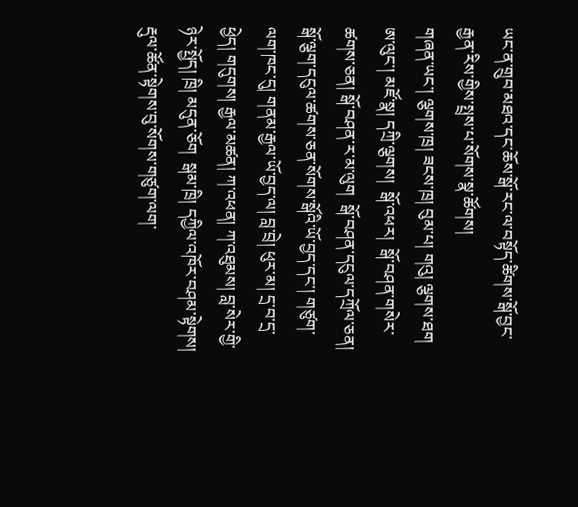ཡང་ན་གྲུབ་མཐའ་དང་ཆོས་སྒོ་རང་ལ་བསྟོད་ཚིགས་སྒོ་བྱང་རྒྱན་རིས་གྱིས་སྤྲས་པ་སོགས་སྣ་ཚོགས།
གཞན་ཡང་། ལྕགས་ཁྲ། ཟངས་ཁྲ། བུམ་པ། གའུ། ལྕགས་ཐག  ཨ་ལུང་། མཛོ་སྣ། དཀྲི་ལྕགས།  སྒོ་འཕར།  སྒོ་བཤན་གསེར་ཚགས་ཅན། སྒོ་བཤན་ར་མ་ལུག  སྒོ་བཤན་དངུལ་དཀྲོལ་ཅན། སྒོ་ལྕག་དངུལ་ཚགས་ཅན་སོགས་སྒོའི་ཡོ་བྱད་དང་། གཙུག་ལག་ཁང་དུ། གནམ་རྒྱལ་ཡོ་བྱད་ལ། བླ་བྲེ། ཕུར་མ། དྲ་བ་དྲ་ཕྱེད། གདུགས། རྒྱལ་མཚན། ཀ་འཕན། ཀ་འཐུམས། བླ་སེར་གྱི་ཉེར་སྤྱོད། ཁྲི། མདུན་ཅོག  སྒམ་ཁྲི། དཀྱིལ་འཁོར་བཤམ་སྟེགས། རྡུལ་ཚོན་སྟེགས་བུ་སོགས་གཙུག་ལག་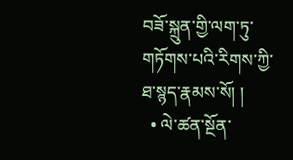བཟོ་སྐྲུན་གྱི་ལག་ཏུ་གཏོགས་པའི་རིགས་ཀྱི་ཐ་སྙད་རྣམས་སོ། །
  • ལེ་ཚན་སྔོན་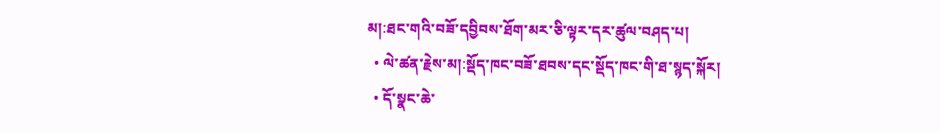མ།:ཐང་གའི་བཟོ་དབྱིབས་ཐོག་མར་ཅི་ལྟར་དར་ཚུལ་བཤད་པ།
  • ལེ་ཚན་རྗེས་མ།:སྡོད་ཁང་བཟོ་ཐབས་དང་སྡོད་ཁང་གི་ཐ་སྙད་སྐོར།
  • དོ་སྣང་ཆེ་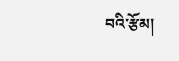བའི་རྩོམ།